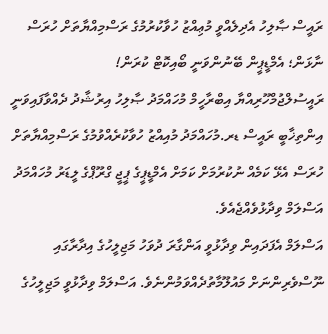ރައީސް ޞާލިހު އެދިލެއްވީ މުޢިއްޒު ހުވާކުރުމުގެ ރަސްމިއްޔާތަށް ހުރަސް ނާޅަން؛ އެމްޑީޕީން ބޭނުންވަނީ ބޯއިކޮޓް ކުރަން!
ރައީސުލްޖުމްހޫރިއްޔާ އިބްރާހީމް މުހައްމަދު ޞާލިހު އިރުޝާދު ދެއްވާފައިވަނީ އިންތިޚާބީ ރައީސް ޑރ.މުހައްމަދު މުއިއްޒު ހުވާކުރެއްވުމުގެ ރަސްމިއްޔާތަށް ހުރަސް އެޅޭ ކަމެއް ނުކުރުމަށް ކަމަށް އެމްޑީޕީގެ ޕީޖީ ގްރޫޕްގެ ލީޑަރު މުހައްމަދު އަސްލަމް ވިދާޅުވެއްޖެއެވެ.
އަސްލަމް އެފަދައިން ވިދާޅުވީ އަންގާރަ ދުވަހު މަޖިލީހުގެ އިދާރާގައި ނޫސްވެރިންނަށް މައުލޫމާތުދެއްވަމުންނެވެ. އަސްލަމް ވިދާޅުވީ މަޖިލީހުގެ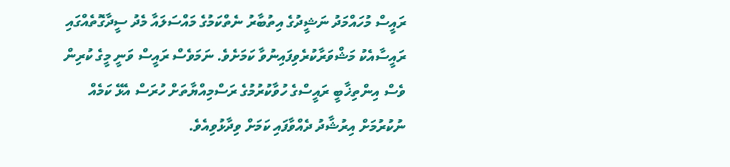ރައީސް މުހައްމަދު ނަޝީދުގެ އިތުބާރު ނެތްކަމުގެ މައްސަލައާ މެދު ސީދާގޮތެއްގައި ރައީސާއެކު މަޝްވަރާކުރެވިފައިނުވާ ކަމަށެވެ. ނަމަވެސް ރައީސް ވަނީ މީގެ ކުރިން ވެސް އިންތިޚާބީ ރައީސްގެ ހުވާކުރުމުގެ ރަސްމިއްޔާތަށް ހުރަސް އެޅޭ ކަމެއް ނުކުރުމަށް އިރުޝާދު ދެއްވާފައި ކަމަށް ވިދާޅުވިއެވެ.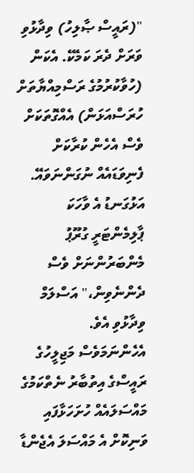"(ރައީސް ޞާލިހު) ވިދާޅުވި ވަރަށް ދެރަ ކަމެކޭ. އެކަން (ހުވާކުރުމުގެ ރަސްމިއްޔާތަށް ހުރަސްއަޅަން) އެއްގޮތަކަށް ވެސް އެހެން ކުރާކަށް ފެނިވަޑައެއް ނުގަންނަވައޭ. އަޅުގަނޑު އެ ވާހަކަ ޕާލިމެންޓަރީ ގުރޫޕު މެންބަރުންނަށް ވެސް ދެންނެވިން،" އަސްލަމް ވިދާޅުވި އެވެ.
އެހެންނަމަވެސް މަޖިލީހުގެ ރައީސްގެ އިތުބާރު ނެތްކަމުގެ މައްސަލައެއް ހުށަހަޅާފައި ވަނިކޮށް އެ މައްސަލަ އެޖެންޑާ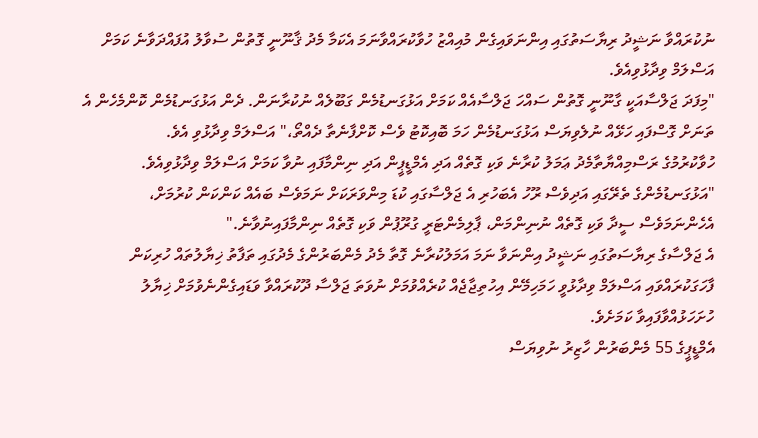ނުކުރައްވާ ނަޝީދު ރިޔާސަތުގައި އިންނަވައިގެން މުއިއްޒު ހުވާކުރައްވާނަމަ އެކަމާ މެދު ޤާނޫނީ ގޮތުން ސުވާލު އުފައްދަވާނެ ކަމަށް އަސްލަމް ވިދާޅުވިއެވެ.
"މިފަދަ ޖަލްސާއަކީ ގާނޫނީ ގޮތުން ސައްހަ ޖަލްސާއެއް ކަމަށް އަޅުގަނޑުމެން ގަބޫލެއް ނުކުރާނަން. ދެން އަޅުގަނޑުމެން ކޮންމެހެން އެ ތަނަށް ގޮސްފައި ހަޅޭއް ނުލެވިޔަސް އަޅުގަނޑުމެން ހަމަ ބޮއިކޮޓު ވެސް ކޮށްފާނެތާ ދެއްތޯ،" އަސްލަމް ވިދާޅުވި އެވެ.
ހުވާކުރުމުގެ ރަސްމިއްޔާތާމެދު ޢަމަލު ކުރާނެ ވަކި ގޮތެއް އަދި އެމްޑީޕީން އަދި ނިންމާފައި ނުވާ ކަމަށް އަސްލަމް ވިދާޅުވިއެވެ.
"އަޅުގަނޑުމެންގެ ތެރޭގައި އަދިވެސް ރޫހު އެބަހުރި އެ ޖަލްސާގައި ކުޑަ މިންވަރަކަށް ނަމަވެސް ބައެއް ކަންކަން ކުރުމަށް، އެހެންނަމަވެސް ސީދާ ވަކި ގޮތެއް ނުނިންމަން، ޕާލިމެންޓަރީ ގުރޫޕުން ވަކި ގޮތެއް ނިންމާފައިނުވާނެ."
އެ ޖަލްސާގެ ރިޔާސަތުގައި ނަޝީދު އިންނަވާ ނަމަ އަމަލުކުރާނެ ގޮތާ މެދު މެންބަރުންގެ މެދުގައި ތަފާތު ޚިޔާލުތައް ހުރިކަން ފާހަގަކުރައްވައި އަސްލަމް ވިދާޅުވީ ހަމަހިމޭން އިހުތިޖާޖެއް ކުރެއްވުމަށް ނުވަތަ ޖަލްސާ ދޫކުރައްވާ ވަޑައިގެންނެވުމަށް ޚިޔާލު ހުށަހަޅުއްވާފައިވާ ކަމަށެވެ.
އެމްޑީޕީގެ 55 މެންބަރުން ހާޒިރު ނުވިޔަސް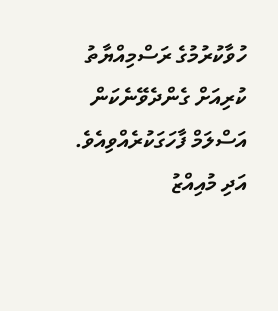ހުވާކުރުމުގެ ރަސްމިއްޔާތު ކުރިއަށް ގެންދެވޭނެކަން އަސްލަމް ފާހަގަކުރެއްވިއެވެ. އަދި މުއިއްޒު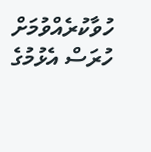ހުވާކުރެއްވުމަށް ހުރަސް އެޅުމުގެ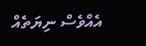އެއްވެސް ނިޔަތެއް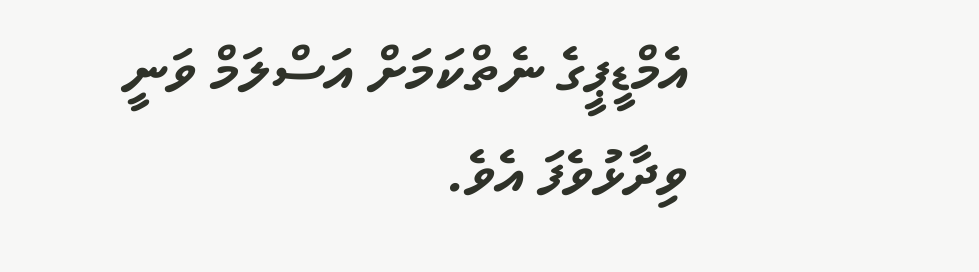އެމްޑީޕީގެ ނެތްކަމަށް އަސްލަމް ވަނީ ވިދާޅުވެފަ އެވެ.